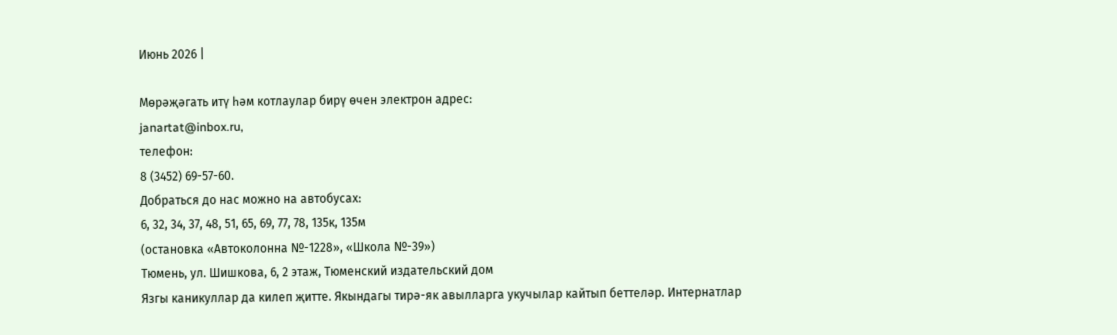Июнь 2026 |

Мөрәҗәгать итү һәм котлаулар бирү өчен электрон адрес:
janartat@inbox.ru,
телефон:
8 (3452) 69-57-60.
Добраться до нас можно на автобусах:
6, 32, 34, 37, 48, 51, 65, 69, 77, 78, 135к, 135м
(остановка «Автоколонна №-1228», «Школа №-39»)
Тюмень, ул. Шишкова, 6, 2 этаж, Тюменский издательский дом
Язгы каникуллар да килеп җитте. Якындагы тирә-як авылларга укучылар кайтып беттеләр. Интернатлар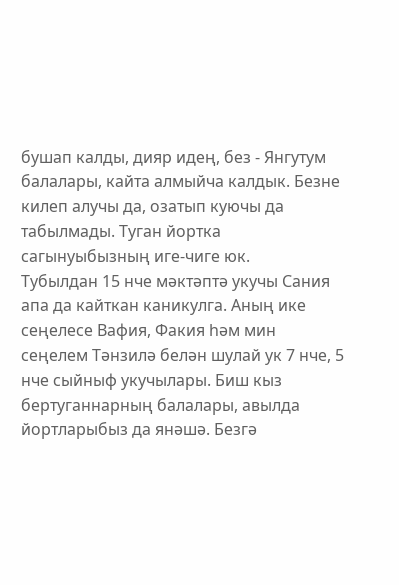бушап калды, дияр идең, без - Янгутум балалары, кайта алмыйча калдык. Безне килеп алучы да, озатып куючы да табылмады. Туган йортка сагынуыбызның иге-чиге юк.
Тубылдан 15 нче мәктәптә укучы Сания апа да кайткан каникулга. Аның ике сеңелесе Вафия, Факия һәм мин сеңелем Тәнзилә белән шулай ук 7 нче, 5 нче сыйныф укучылары. Биш кыз бертуганнарның балалары, авылда йортларыбыз да янәшә. Безгә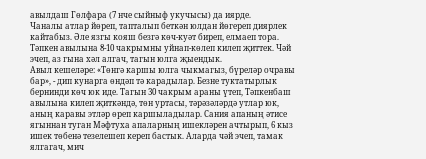авылдаш Гөлфара (7 нче сыйныф укучысы) да иярде.
Чаналы атлар йөреп, тапталып беткән юлдан йөгереп диярлек кайтабыз. Әле язгы кояш безгә көч-куәт биреп, елмаеп тора. Тәпкен авылына 8-10 чакрымны уйнап-көлеп килеп җиттек. Чәй эчеп, аз гына хәл алгач, тагын юлга җыендык.
Авыл кешеләре: «Төнгә каршы юлга чыкмагыз, бүреләр очравы бар», - дип кунарга өндәп тә карадылар. Безне туктатырлык бернинди көч юк иде. Тагын 30 чакрым араны үтеп, Тәпкенбаш авылына килеп җиткәндә, төн уртасы, тәрәзәләрдә утлар юк, аның каравы этләр өреп каршыладылар. Сания апаның әтисе ягыннан туган Мәфтуха апаларның ишекләрен ачтырып, 6 кыз ишек төбенә тезелешеп кереп бастык. Аларда чәй эчеп, тамак ялгагач, мич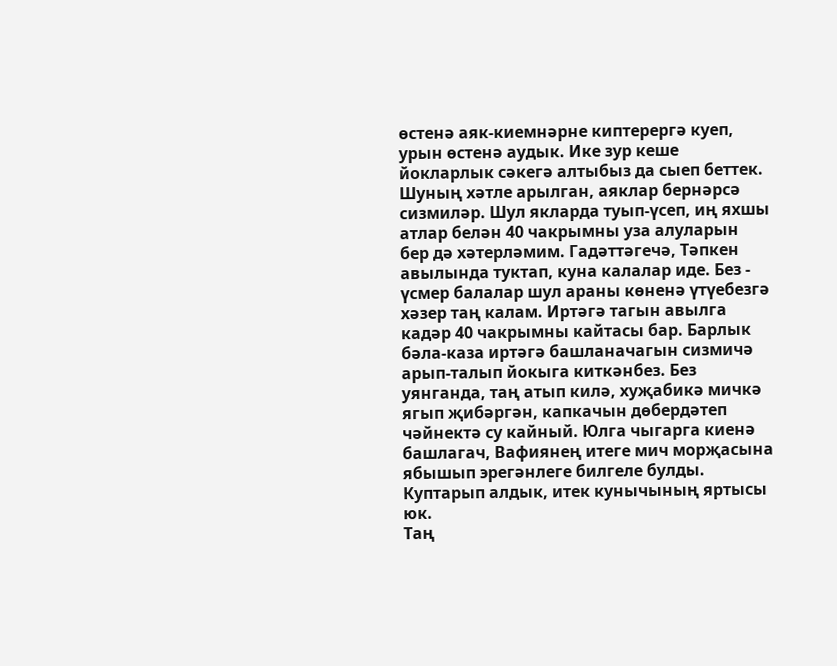өстенә аяк-киемнәрне киптерергә куеп, урын өстенә аудык. Ике зур кеше йокларлык сәкегә алтыбыз да сыеп беттек. Шуның хәтле арылган, аяклар бернәрсә сизмиләр. Шул якларда туып-үсеп, иң яхшы атлар белән 40 чакрымны уза алуларын бер дә хәтерләмим. Гадәттәгечә, Тәпкен авылында туктап, куна калалар иде. Без - үсмер балалар шул араны көненә үтүебезгә хәзер таң калам. Иртәгә тагын авылга кадәр 40 чакрымны кайтасы бар. Барлык бәла-каза иртәгә башланачагын сизмичә арып-талып йокыга киткәнбез. Без уянганда, таң атып килә, хуҗабикә мичкә ягып җибәргән, капкачын дөбердәтеп чәйнектә су кайный. Юлга чыгарга киенә башлагач, Вафиянең итеге мич морҗасына ябышып эрегәнлеге билгеле булды. Куптарып алдык, итек кунычының яртысы юк.
Таң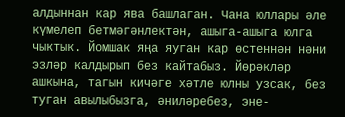алдыннан кар ява башлаган. Чана юллары әле күмелеп бетмәгәнлектән, ашыга-ашыга юлга чыктык. Йомшак яңа яуган кар өстеннән нәни эзләр калдырып без кайтабыз. Йөрәкләр ашкына, тагын кичәге хәтле юлны узсак, без туган авылыбызга, әниләребез, эне-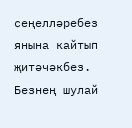сеңелләребез янына кайтып җитәчәкбез.
Безнең шулай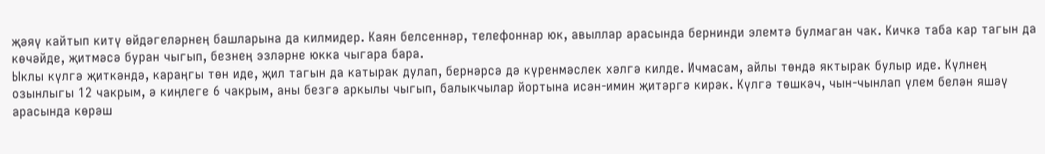җәяү кайтып китү өйдәгеләрнең башларына да килмидер. Каян белсеннәр, телефоннар юк, авыллар арасында бернинди элемтә булмаган чак. Кичкә таба кар тагын да көчәйде, җитмәсә буран чыгып, безнең эзләрне юкка чыгара бара.
Ыклы күлгә җиткәндә, караңгы төн иде, җил тагын да катырак дулап, бернәрсә дә күренмәслек хәлгә килде. Ичмасам, айлы төндә яктырак булыр иде. Күлнең озынлыгы 12 чакрым, ә киңлеге 6 чакрым, аны безгә аркылы чыгып, балыкчылар йортына исән-имин җитәргә кирәк. Күлгә төшкәч, чын-чынлап үлем белән яшәү арасында көрәш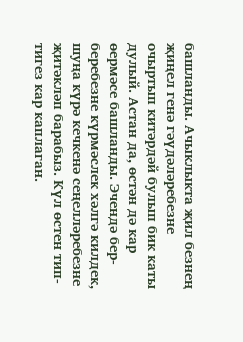башланды. Ачыклыкта җил безнең җиңел генә гәүдәләребезне очыртып китәрдәй булып бик каты дулый. Астан да, өстән дә кар өермәсе башланды. Эчендә бер-беребезне күрмәслек хәлгә килдек, шуңа күрә кечкенә сеңелләребезне җитәкләп барабыз. Күл өстен тип-тигез кар каплаган.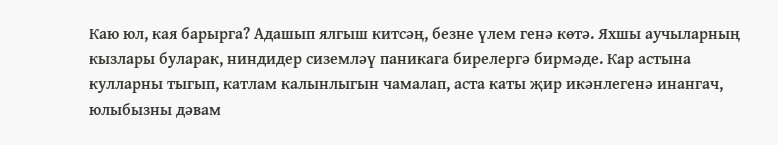Каю юл, кая барырга? Адашып ялгыш китсәң, безне үлем генә көтә. Яхшы аучыларның кызлары буларак, ниндидер сиземләү паникага бирелергә бирмәде. Кар астына кулларны тыгып, катлам калынлыгын чамалап, аста каты җир икәнлегенә инангач, юлыбызны дәвам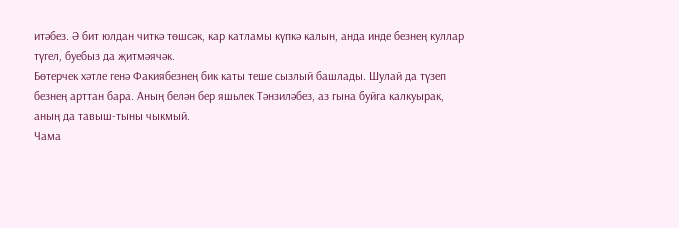итәбез. Ә бит юлдан читкә төшсәк, кар катламы күпкә калын, анда инде безнең куллар түгел, буебыз да җитмәячәк.
Бөтерчек хәтле генә Факиябезнең бик каты теше сызлый башлады. Шулай да түзеп безнең арттан бара. Аның белән бер яшьлек Тәнзиләбез, аз гына буйга калкуырак, аның да тавыш-тыны чыкмый.
Чама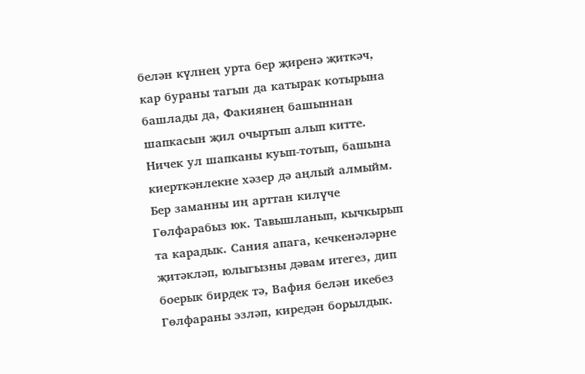белән күлнең урта бер җиренә җиткәч, кар бураны тагын да катырак котырына башлады да, Факиянең башыннан шапкасын җил очыртып алып китте. Ничек ул шапканы куып-тотып, башына киерткәнлекне хәзер дә аңлый алмыйм.
Бер заманны иң арттан килүче Гөлфарабыз юк. Тавышланып, кычкырып та карадык. Сания апага, кечкенәләрне җитәкләп, юлыгызны дәвам итегез, дип боерык бирдек тә, Вафия белән икебез Гөлфараны эзләп, киредән борылдык.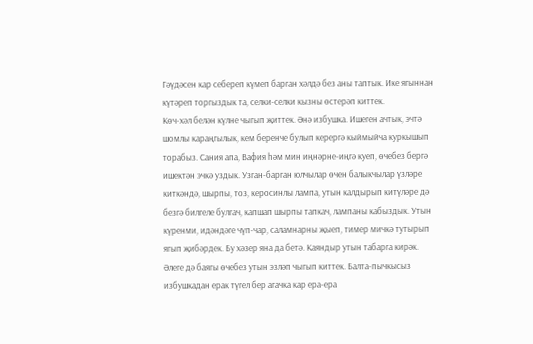Гәүдәсен кар себереп күмеп барган хәлдә без аны таптык. Ике ягыннан күтәреп торгыздык та, селки-селки кызны өстерәп киттек.
Көч-хәл белән күлне чыгып җиттек. Әнә избушка. Ишеген ачтык, эчтә шомлы караңгылык, кем беренче булып керергә кыймыйча куркышып торабыз. Сания апа, Вафия һәм мин иңнәрне-иңгә куеп, өчебез бергә ишектән эчкә уздык. Узган-барган юлчылар өчен балыкчылар үзләре киткәндә, шырпы, тоз, керосинлы лампа, утын калдырып китүләре дә безгә билгеле булгач, капшап шырпы тапкач, лампаны кабыздык. Утын күренми, идәндәге чүп-чар, саламнарны җыеп, тимер мичкә тутырып ягып җибәрдек. Бу хәзер яна да бетә. Каяндыр утын табарга кирәк.
Әлеге дә баягы өчебез утын эзләп чыгып киттек. Балта-пычкысыз избушкадан ерак түгел бер агачка кар ера-ера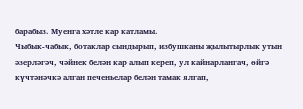барабыз. Муенга хәтле кар катламы.
Чыбык-чабык, ботаклар сындырып, избушканы җылытырлык утын әзерләгәч, чәйнек белән кар алып кереп, ул кайнарлангач, өйгә күчтәнәчкә алган печеньелар белән тамак ялгап,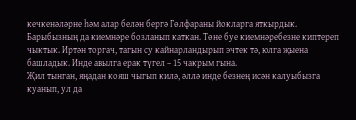кечкенәләрне һәм алар белән бергә Гөлфараны йокларга яткырдык. Барыбызның да киемнәре бозланып каткан. Төне буе киемнәребезне киптереп чыктык. Иртән торгач, тагын су кайнарландырып эчтек тә, юлга җыена башладык. Инде авылга ерак түгел – 15 чакрым гына.
Җил тынган, яңадан кояш чыгып килә, әллә инде безнең исән калуыбызга куанып, ул да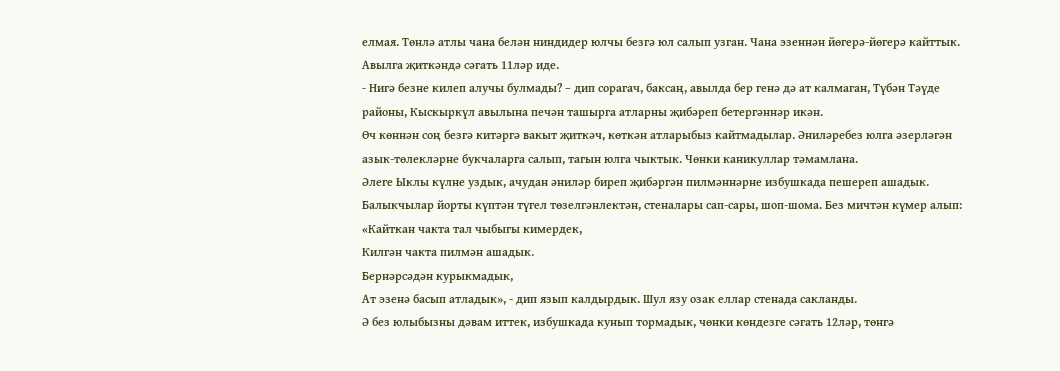елмая. Төнлә атлы чана белән ниндидер юлчы безгә юл салып узган. Чана эзеннән йөгерә-йөгерә кайттык. Авылга җиткәндә сәгать 11ләр иде.
- Нигә безне килеп алучы булмады? – дип сорагач, баксаң, авылда бер генә дә ат калмаган, Түбән Тәүде районы, Кыскыркүл авылына печән ташырга атларны җибәреп бетергәннәр икән.
Өч көннән соң безгә китәргә вакыт җиткәч, көткән атларыбыз кайтмадылар. Әниләребез юлга әзерләгән азык-төлекләрне букчаларга салып, тагын юлга чыктык. Чөнки каникуллар тәмамлана.
Әлеге Ыклы күлне уздык, ачудан әниләр биреп җибәргән пилмәннәрне избушкада пешереп ашадык. Балыкчылар йорты күптән түгел төзелгәнлектән, стеналары сап-сары, шоп-шома. Без мичтән күмер алып:
«Кайткан чакта тал чыбыгы кимердек,
Килгән чакта пилмән ашадык.
Бернәрсәдән курыкмадык,
Ат эзенә басып атладык», - дип язып калдырдык. Шул язу озак еллар стенада сакланды.
Ә без юлыбызны дәвам иттек, избушкада кунып тормадык, чөнки көндезге сәгать 12ләр, төнгә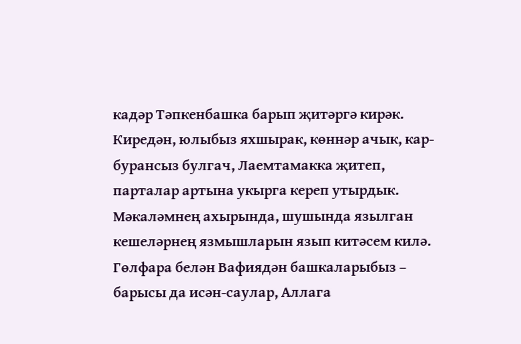кадәр Тәпкенбашка барып җитәргә кирәк.
Киредән, юлыбыз яхшырак, көннәр ачык, кар-бурансыз булгач, Лаемтамакка җитеп, парталар артына укырга кереп утырдык.
Мәкаләмнең ахырында, шушында язылган кешеләрнең язмышларын язып китәсем килә.
Гөлфара белән Вафиядән башкаларыбыз – барысы да исән-саулар, Аллага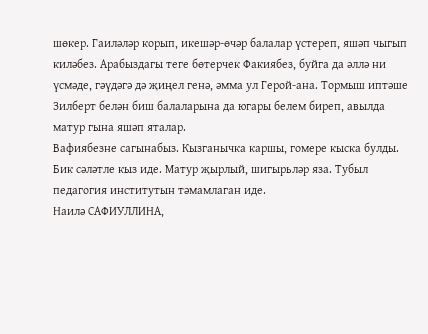шөкер. Гаиләләр корып, икешәр-өчәр балалар үстереп, яшәп чыгып киләбез. Арабыздагы теге бөтерчек Факиябез, буйга да әллә ни үсмәде, гәүдәгә дә җиңел генә, әмма ул Герой-ана. Тормыш иптәше Зилберт белән биш балаларына да югары белем биреп, авылда матур гына яшәп яталар.
Вафиябезне сагынабыз. Кызганычка каршы, гомере кыска булды. Бик сәләтле кыз иде. Матур җырлый, шигырьләр яза. Тубыл педагогия институтын тәмамлаган иде.
Наилә САФИУЛЛИНА,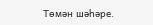Төмән шәһәре.